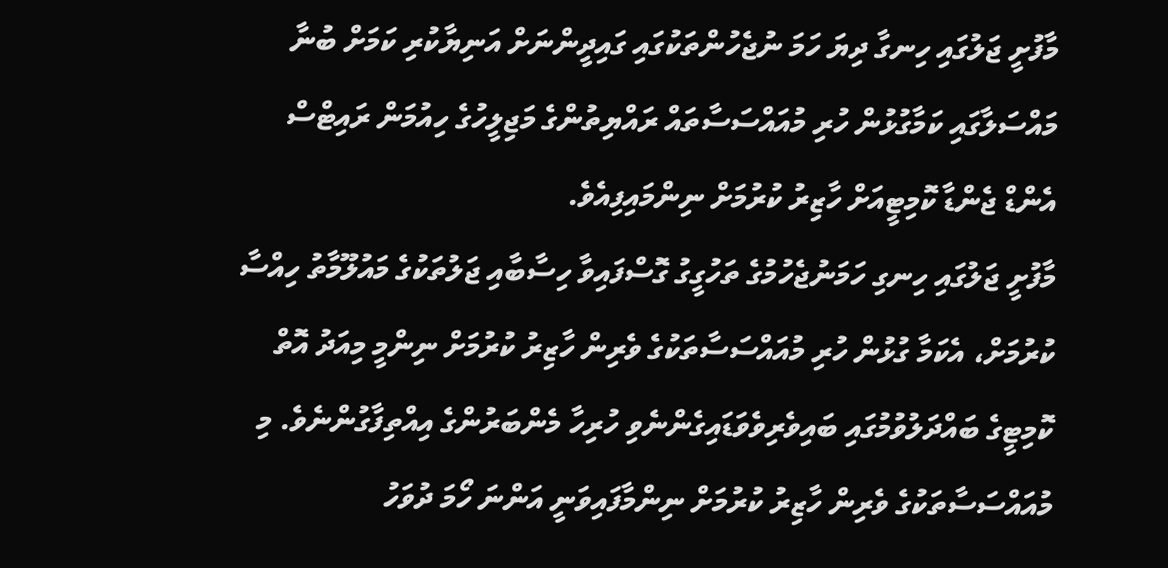މާފުށީ ޖަލުގައި ހިނގާ ދިޔަ ހަމަ ނުޖެހުންތަކުގައި ގައިދީންނަށް އަނިޔާކުރި ކަމަށް ބުނާ މައްސަލާގައި ކަމާގުޅުން ހުރި މުއައްސަސާތައް ރައްޔިތުންގެ މަޖިލީހުގެ ހިއުމަން ރައިޓްސް އެންޑް ޖެންޑާ ކޮމިޓީއަށް ހާޒިރު ކުރުމަށް ނިންމައިފިއެވެ.
މާފުށީ ޖަލުގައި ހިނގި ހަމަނުޖެހުމުގެ ތަހުގީގު ގޮސްފައިވާ ހިސާބާއި ޖަލުތަކުގެ މައުލޫމާތު ހިއްސާ ކުރުމަށް، އެކަމާ ގުޅުން ހުރި މުއައްސަސާތަކުގެ ވެރިން ހާޒިރު ކުރުމަށް ނިންމީ މިއަދު އޮތް ކޮމިޓީގެ ބައްދަލުވުމުގައި ބައިވެރިވެވަޑައިގެންނެވި ހުރިހާ މެންބަރުންގެ އިއްތިފާގުންނެވެ. މި މުއައްސަސާތަކުގެ ވެރިން ހާޒިރު ކުރުމަށް ނިންމާފައިވަނީ އަންނަ ހޯމަ ދުވަހު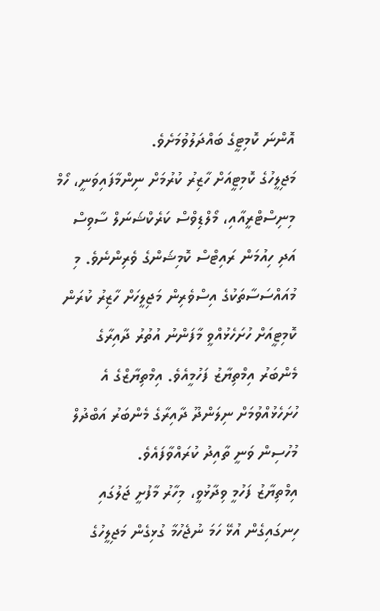އޮންނަ ކޮމިޓީގެ ބައްދަލުވުމަށެވެ.
މަޖިލީހުގެ ކޮމިޓީއަށް ހާޒިރު ކުރުމަށް ނިންމާފައިވަނީ، ހޯމް މިނިސްޓްރީއާއި، މޯލްޑިވްސް ކަރެކްޝަނަލް ސާވިސް އަދި ހިއުމަން ރައިޓްސް ކޮމިޝަންގެ ވެރިންނެވެ. މި މުއައްސަސާތަކުގެ އިސްވެރިން މަޖިލީހަށް ހާޒިރު ކުރަން ކޮމިޓީއަށް ހުށަހެޅުއްވީ މާފަންނު އުތުރު ދާއިރާގެ މެންބަރު އިމްތިޔާޒު ފަހުމީއެވެ. އިމްތިޔާޒްގެ އެ ހުށަހެޅުއްވުމަށް ނިލަންދޫ ދާއިރާގެ މެންބަރު އަބްދުލް މުހުސިން ވަނީ ތާއިދު ކުރައްވާފައެވެ.
އިމްތިޔާޒު ފަހުމީ ވިދާޅުވީ، މިހާރު މާފުށީ ޖަލުގައި ހިނގައިގެން އުޅޭ ހަމަ ނުޖެހުމާ ގުޅިގެން މަޖިލީހުގެ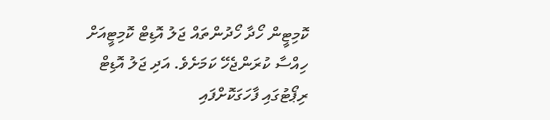ކޮމިޓީން ހޯދާ ހޯދުންތައް ޖަލު އޮޑިޓް ކޮމިޓީއަށް ހިއްސާ ކުރަންޖެހޭ ކަމަށެވެ. އަދި ޖަލު އޮޑިޓް ރިޕޯޓުގައި ފާހަގަކޮށްފައި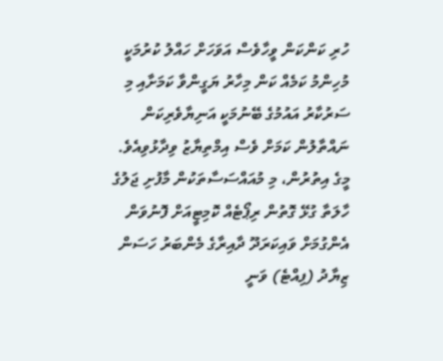ހުރި ކަންކަން ވީހާވެސް އަވަހަށް ހައްލު ކުރުމަކީ މުހިންމު ކަމެއް ކަން މިހާރު ޔަގީންވާ ކަމަށާއި މި ސަރުކާރު އައުމުގެ ބޭނުމަކީ އަނިޔާވެރިކަން ނައްތާލުން ކަމަށް ވެސް އިމްތިޔާޒު ވިދާޅުވިއެވެ.
މީގެ އިތުރުން، މި މުއައްސަސާތަކުން މާފުށި ޖަލުގެ ހާލަތާ ގުޅޭ ގޮތުން ރިޕޯޓެއް ކޮމިޓީއަށް ފޮނުވަން އެންގުމަށް ވައިކަރަދޫ ދާއިރާގެ މެންބަރު ހަސަން ޒިޔާދު (ފިއްޓެ) ވަނީ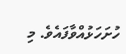ހުށަހަޅުއްވާފައެވެ. މި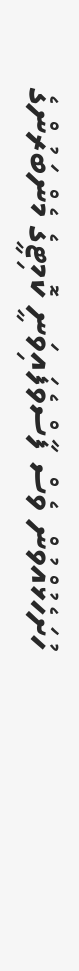ހުށަހެޅުއްވުން ވެސް ފާސްވެފައިވަނީ ކޮމިޓީގެ މެންބަރުންގެ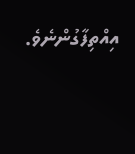އިއްތިފާގުންނެވެ.